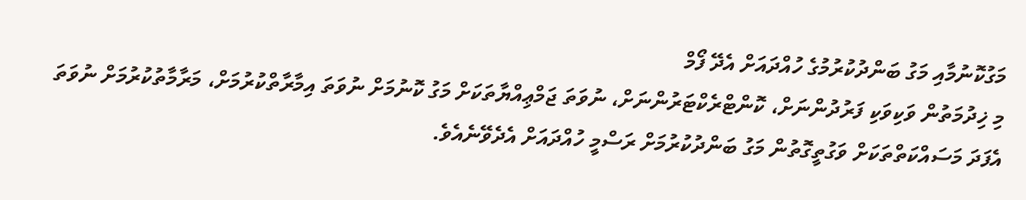މަގުކޮނުމާއި މަގު ބަންދުކުރުމުގެ ހުއްދައަށް އެދޭ ފޯމް
މި ޚިދުމަތުން ވަކިވަކި ފަރުދުންނަށް، ކޮންޓްރެކްޓަރުންނަށް، ނުވަތަ ޖަމްޢިއްޔާތަކަށް މަގު ކޮނުމަށް ނުވަތަ އިމާރާތްކުރުމަށް، މަރާމާތުކުރުމަށް ނުވަތަ އެފަދަ މަސައްކަތްތަކަށް ވަގުތީގޮތުން މަގު ބަންދުކުރުމަށް ރަސްމީ ހުއްދައަށް އެދެވޭނެއެވެ.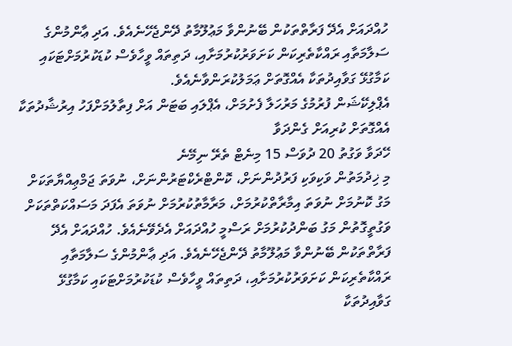ހުއްދައަށް އެދޭ ފަރާތްތަކުން ބޭނުންވާ މަޢުލޫމާތު ދޭންޖެހޭނެއެވެ. އަދި ޢާންމުންގެ ސަލާމަތާއި ރައްކާތެރިކަން ކަށަވަރުކުރުމަށާއި، ދަތިތައް ވީހާވެސް ކުޑަކުރުމަށްޓަކައި ކަމާގުޅޭ ގަވާއިދުތަކާ އެއްގޮތަށް ޢަމަލުކުރަންވާނެއެވެ.
އެޕްލިކޭޝަން ފުރުމުގެ މަރުހަލާ ފެށުމަށް، އެޕްލައި ބަޓަން އަށް ފިތާލުމަށްފަހު އިރުޝާދުތަކާ އެއްގޮތަށް ކުރިއަށް ގެންދަވާ
ހޭދަވާ ވަގުތު 20 ދުވަސް 15 މިނެޓް ތެރޭ ނިމޭނެ
މި ޚިދުމަތުން ވަކިވަކި ފަރުދުންނަށް، ކޮންޓްރެކްޓަރުންނަށް، ނުވަތަ ޖަމްޢިއްޔާތަކަށް މަގު ކޮނުމަށް ނުވަތަ އިމާރާތްކުރުމަށް، މަރާމާތުކުރުމަށް ނުވަތަ އެފަދަ މަސައްކަތްތަކަށް ވަގުތީގޮތުން މަގު ބަންދުކުރުމަށް ރަސްމީ ހުއްދައަށް އެދެވޭނެއެވެ. ހުއްދައަށް އެދޭ ފަރާތްތަކުން ބޭނުންވާ މަޢުލޫމާތު ދޭންޖެހޭނެއެވެ. އަދި ޢާންމުންގެ ސަލާމަތާއި ރައްކާތެރިކަން ކަށަވަރުކުރުމަށާއި، ދަތިތައް ވީހާވެސް ކުޑަކުރުމަށްޓަކައި ކަމާގުޅޭ ގަވާއިދުތަކާ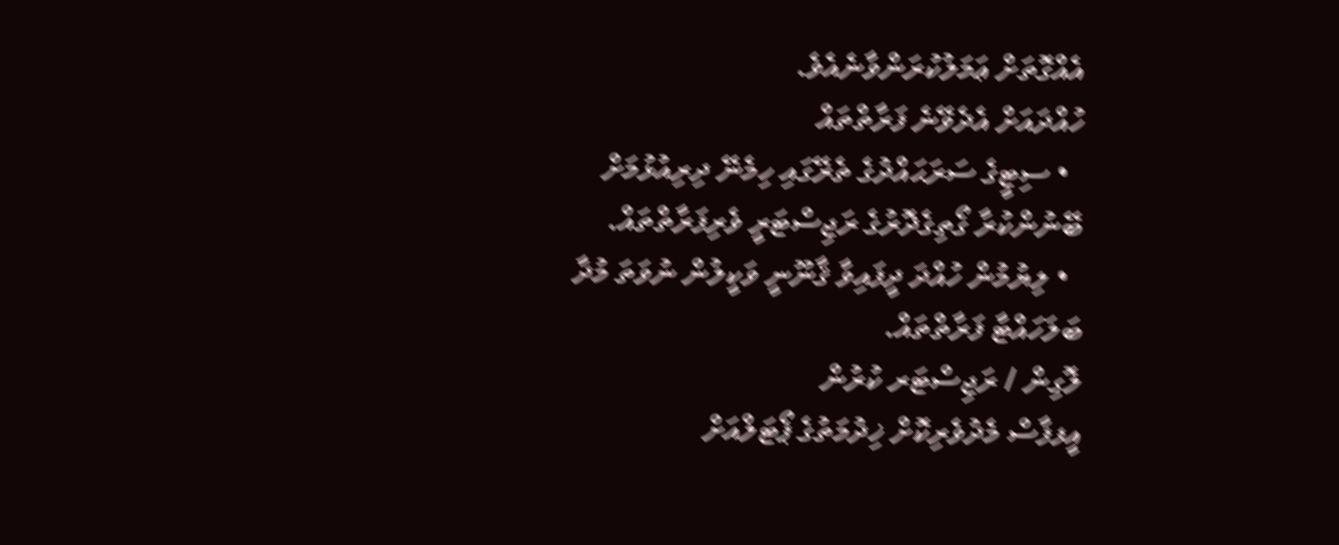އެއްގޮތަށް ޢަމަލުކުރަންވާނެއެވެ.
ހުއްދައަށް އެދެވޭނެ ފަރާތްތައް
  • ސިޓީގެ ސަރަޙައްދުގެ ތެރޭގައި ހިމެނޭ ދިރިއުޅުމަށް ބޭނުންކުރާ ގޯތިގެދޮރުގެ ރަޖިސްޓަރީ ވެރިފަރާތްތައް.
  • ލިޔުމުން ހުއްދަ ދީފައިވާ ޤާނޫނީ ވަކީލުން ނުވަތަ މުދާ ބަލަހައްޓާ ފަރާތްތައް.
ލޮގިން / ރަޖިސްޓަރ ކުރުން
އީފފާސް މެދުވެރިކޮށް ޚިދުމަތުގެ ޕޯޓަލްއަށް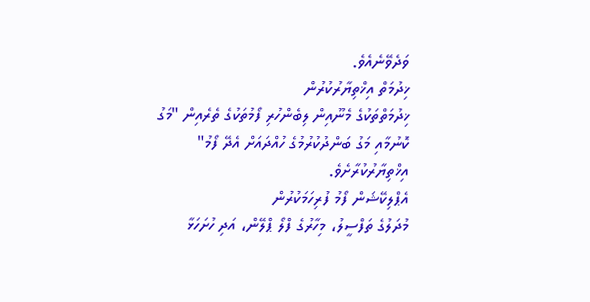ވަދެވޭނެއެވެ.
ޚިދުމަތް އިޚްތިޔާރުކުރުން
ޚިދުމަތްތަކުގެ މެނޫއިން ލިބެންހުރި ފޯމުތަކުގެ ތެރެއިން "މަގު ކޮނުމާއި މަގު ބަންދުކުރުމުގެ ހުއްދައަށް އެދޭ ފޯމު" އިޚްތިޔާރުކުރާށެވެ.
އެޕްލިކޭޝަން ފޯމު ފުރިހަމަކުރުން
މުދަލުގެ ތަފްސީލު، މިހާރުގެ ފްލޯ ޕްލޭން، އަދި ހުށަހަޅާ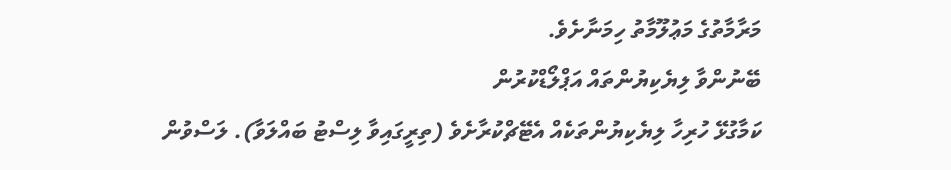މަރާމާތުގެ މަޢުލޫމާތު ހިމަނާށެވެ.
ބޭނުންވާ ލިޔެކިޔުންތައް އަޕްލޯޑްކުރުން
ކަމާގުޅޭ ހުރިހާ ލިޔެކިޔުންތަކެއް އެޓޭޗްކުރާށެވެ (ތިރީގައިވާ ލިސްޓު ބައްލަވާ). ލަސްވުން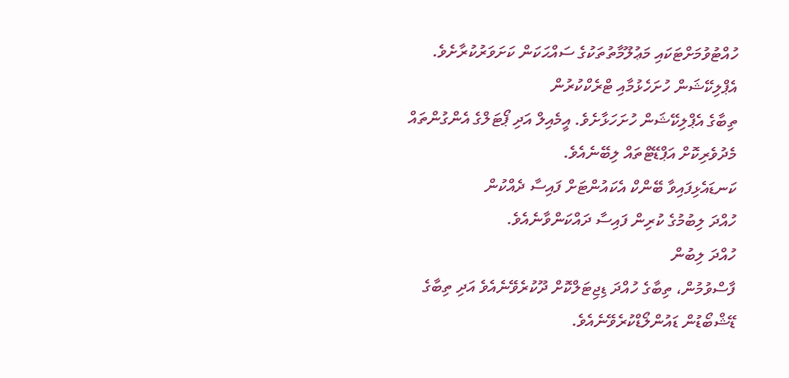ހުއްޓުވުމަށްޓަކައި މަޢުލޫމާތުތަކުގެ ސައްޙަކަން ކަށަވަރުކުރާށެވެ.
އެޕްލިކޭޝަން ހުށަހެޅުމާއި ޓްރެކްކުރުން
ތިބާގެ އެޕްލިކޭޝަން ހުށަހަޅާށެވެ. އީމެއިލް އަދި ޕޯޓަލްގެ އެންގުންތައް މެދުވެރިކޮށް އަޕްޑޭޓްތައް ލިބޭނެއެވެ.
ކަނޑައެޅިފައިވާ ބޭންކް އެކައުންޓަށް ފައިސާ ދެއްކުން
ހުއްދަ ލިބުމުގެ ކުރިން ފައިސާ ދައްކަންވާނެއެވެ.
ހުއްދަ ލިބުން
ފާސްވުމުން، ތިބާގެ ހުއްދަ ޑިޖިޓަލްކޮށް ދޫކުރެވޭނެއެވެ އަދި ތިބާގެ ޑޭޝްބޯޑުން ޑައުންލޯޑްކުރެވޭނެއެވެ.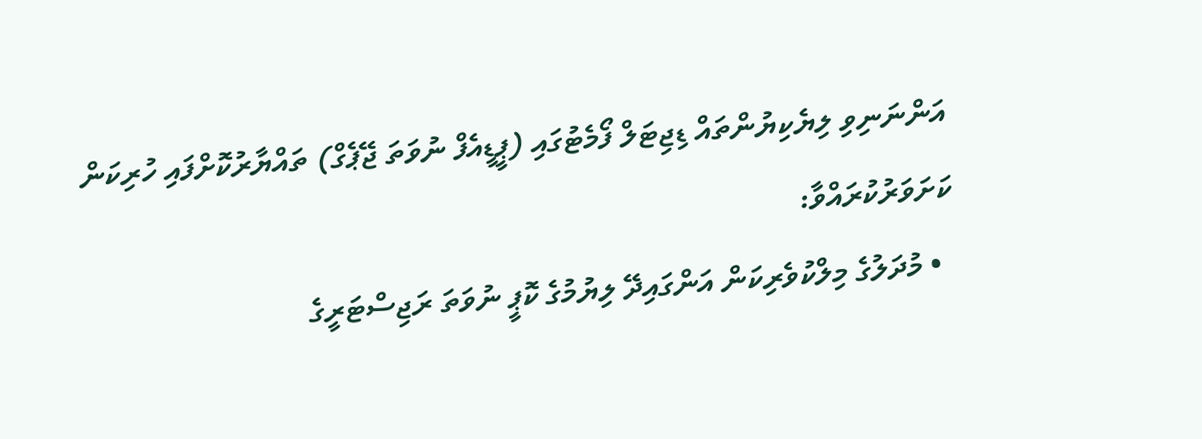އަންނަނިވި ލިޔެކިޔުންތައް ޑިޖިޓަލް ފޯމެޓުގައި (ޕީޑީއެފް ނުވަތަ ޖޭޕެގް) ތައްޔާރުކޮށްފައި ހުރިކަން ކަށަވަރުކުރައްވާ:
  • މުދަލުގެ މިލްކުވެރިކަން އަންގައިދޭ ލިޔުމުގެ ކޮޕީ ނުވަތަ ރަޖިސްޓަރީގެ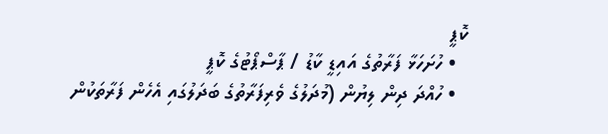ކޮޕީ
  • ހުށަހަޅާ ފަރާތުގެ އައިޑީ ކާޑު / ޕާސްޕޯޓުގެ ކޮޕީ
  • ހުއްދަ ދިން ލިޔުން (މުދަލުގެ ވެރިފަރާތުގެ ބަދަލުގައި އެހެން ފަރާތަކުން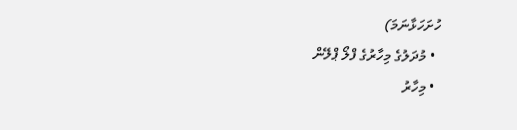ހުށަހަޅާނަމަ)
  • މުދަލުގެ މިހާރުގެ ފްލޯ ޕްލޭން
  • މިހާރު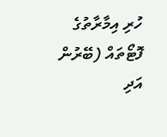ހުރި އިމާރާތުގެ ފޮޓޯތައް (ބޭރުން އަދި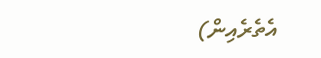އެތެރެއިން)